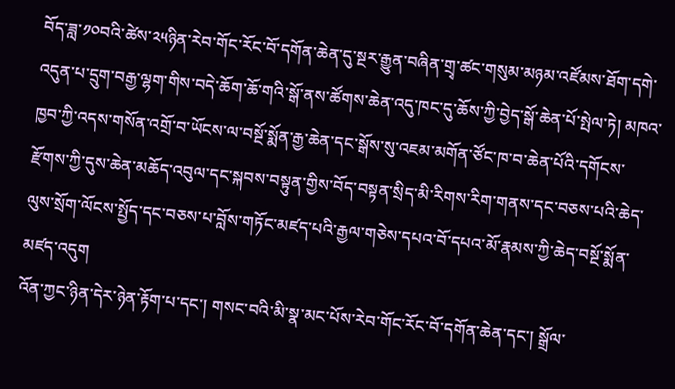བོད་ཟླ་༡༠བའི་ཚེས་༢༥ཉིན་རེབ་གོང་རོང་བོ་དགོན་ཆེན་དུ་སྔར་རྒྱུན་བཞིན་གྲྭ་ཚང་གསུམ་མཉམ་འཛོམས་ཐོག་དགེ་འདུན་པ་དྲུག་བརྒྱ་ལྷག་གིས་བདེ་ཆོག་ཆོ་གའི་སྒོ་ནས་ཚོགས་ཆེན་འདུ་ཁང་དུ་ཆོས་ཀྱི་བྱེད་སྒོ་ཆེན་པོ་སྤེལ་ཏེ། མཁའ་ཁྱབ་ཀྱི་འདས་གསོན་འགྲོ་བ་ཡོངས་ལ་བསྔོ་སྨོན་རྒྱ་ཆེན་དང་སྒོས་སུ་འཇམ་མགོན་ཙོང་ཁ་བ་ཆེན་པོའི་དགོངས་རྫོགས་ཀྱི་དུས་ཆེན་མཆོད་འབུལ་དང་སྐབས་བསྟུན་གྱིས་བོད་བསྟན་སྲིད་མི་རིགས་རིག་གནས་དང་བཅས་པའི་ཆེད་ལུས་སྲོག་ལོངས་སྤྱོད་དང་བཅས་པ་བློས་གཏོང་མཛད་པའི་རྒྱལ་གཅེས་དཔའ་བོ་དཔའ་མོ་རྣམས་ཀྱི་ཆེད་བསྔོ་སྨོན་མཛད་འདུག
འོན་ཀྱང་ཉིན་དེར་ཉེན་རྟོག་པ་དང་། གསང་བའི་མི་སྣ་མང་པོས་རེབ་གོང་རོང་བོ་དགོན་ཆེན་དང་། སྒྲོལ་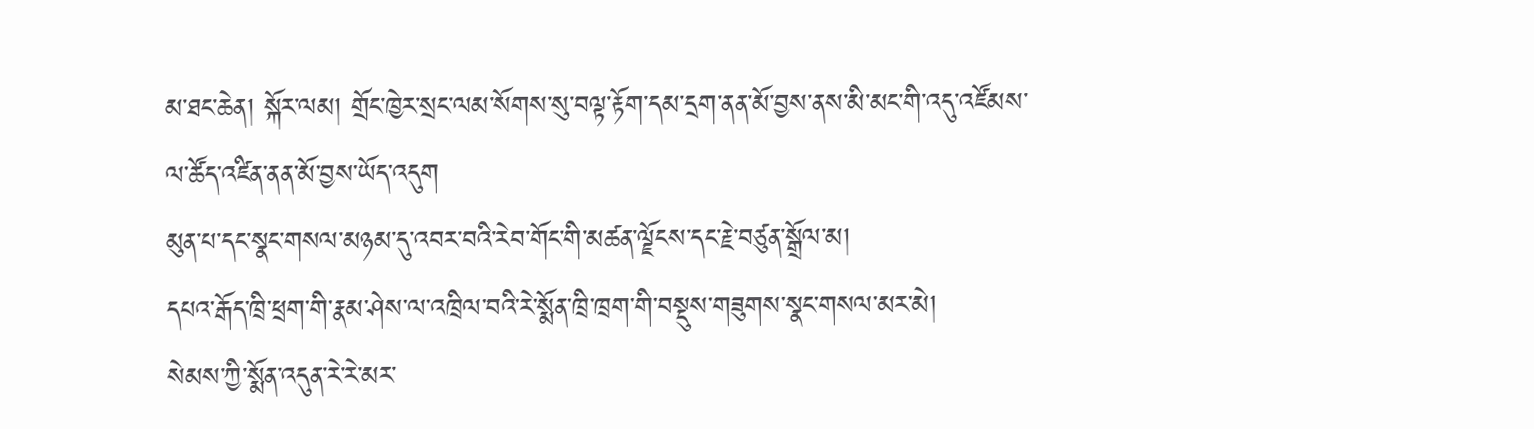མ་ཐང་ཆེན། སྐོར་ལམ། གྲོང་ཁྱེར་སྲང་ལམ་སོགས་སུ་བལྟ་རྟོག་དམ་དྲག་ནན་མོ་བྱས་ནས་མི་མང་གི་འདུ་འཛོམས་ལ་ཚོད་འཛིན་ནན་མོ་བྱས་ཡོད་འདུག
མུན་པ་དང་སྣང་གསལ་མཉམ་དུ་འབར་བའི་རེབ་གོང་གི་མཚན་ལྗོངས་དང་རྗེ་བཙུན་སྒྲོལ་མ།
དཔའ་རྒོད་ཁྲི་ཕྲག་གི་རྣམ་ཤེས་ལ་འཁྲིལ་བའི་རེ་སྨོན་ཁྲི་ཁྲག་གི་བསྡུས་གཟུགས་སྣང་གསལ་མར་མེ།
སེམས་ཀྱི་སྨོན་འདུན་རེ་རེ་མར་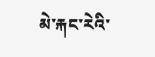མེ་རྐང་རེའི་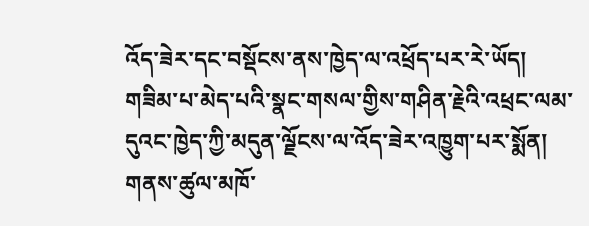འོད་ཟེར་དང་བསྡོངས་ནས་ཁྱེད་ལ་འཕྲོད་པར་རེ་ཡོད།
གཟིམ་པ་མེད་པའི་སྣང་གསལ་གྱིས་གཤིན་རྗེའི་འཕྲང་ལམ་དུའང་ཁྱེད་ཀྱི་མདུན་ལྗོངས་ལ་འོད་ཟེར་འཁྱུག་པར་སྨོན།
གནས་ཚུལ་མཁོ་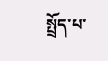སྤྲོད་པ་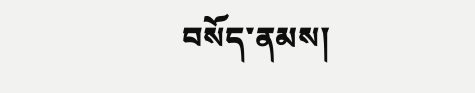བསོད་ནམས།